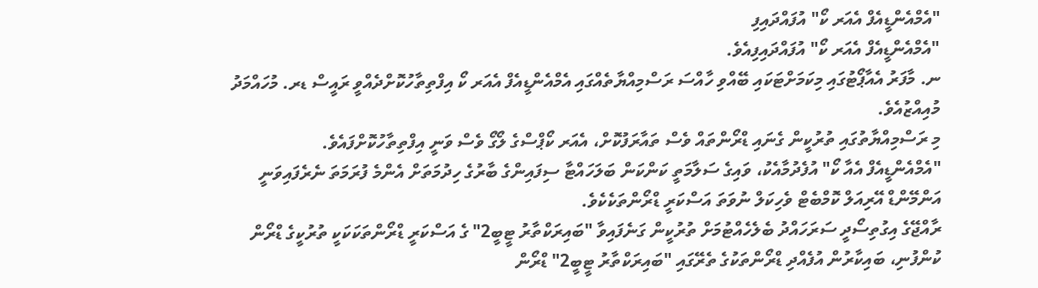"އެމްއެންޑީއެފް އެއަރ ކޯ" އުފައްދައިފި
"އެމްއެންޑީއެފް އެއަރ ކޯ" އުފައްދައިފިއެވެ.
ނ. މާފަރު އެއާޕޯޓުގައި މިކަމަށްޓަކައި ބޭއްވި ހާއްސަ ރަސްމިއްޔާތެއްގައި އެމްއެންޑީއެފް އެއަރ ކޯ އިފްތިތާހުކޮށްދެއްވީ ރައީސް ޑރ. މުހައްމަދު މުއިއްޒުއެވެ.
މި ރަސްމިއްޔާތުގައި ތުރުކީން ގެނައި ޑްރޯންތައް ވެސް ތައާރަފުކޮށް، އެއަރ ކޯޕްސްގެ ލޯގޯ ވެސް ވަނީ އިފްތިތާހުކޮށްފައެވެ.
"އެމްއެންޑީއެފް އެއާ ކޯ" އުފެދުމާއެކު، ވައިގެ ސަލާމަތީ ކަންކަން ބަލަހައްޓާ ސިފައިންގެ ބާރުގެ ހިދުމަތަށް އެންމެ ފުރަމަތަ ނެރެފައިވަނީ އަންމޭންޑް އޭރިއަލް ކޮމްބެޓް ވެހިކަލް ނުވަތަ އަސްކަރީ ޑްރޯންތަކެކެވެ.
ރާއްޖޭގެ އިގުތިސޯދީ ސަރަހައްދު ބެލެހެއްޓުމަށް ތުރުކީން ގަނެފައިވާ "ބައިރަކްތާރު ޓީބީ2" ގެ އަސްކަރީ ޑްރޯންތަކަކަކީ ތުރުކީގެ ޑްރޯން ކުންފުނި، ބައިކާރުން އުފެއްދި ޑްރޯންތަކުގެ ތެރޭގައި "ބައިރަކްތާރު ޓީބީ2" ޑްރޯން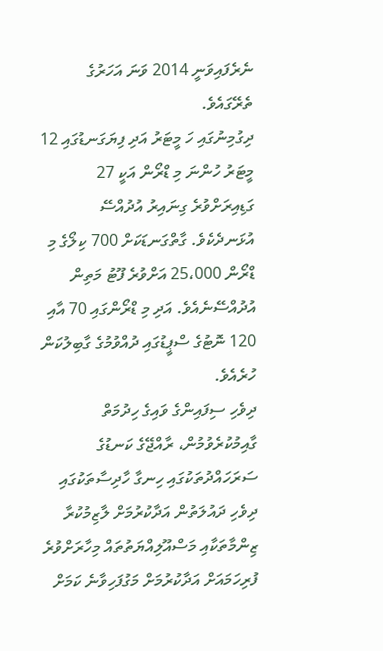ނެރެފައިވަނީ 2014 ވަނަ އަހަރުގެ ތެރޭގައެވެ.
ދިގުމިނުގައި ހަ މީޓަރު އަދި ފިޔަގަނޑުގައި 12 މީޓަރު ހުންނަ މި ޑްރޯން އަކީ 27 ގަޑިއިރަށްވުރެ ގިނައިރު އުދުއްސޭ އުޅަނދެކެވެ. ގާތްގަނޑަކަށް 700 ކިލޯގެ މި ޑްރޯން 25،000 އަށްވުރެ ފޫޓު މަތިން އުދުއްސޭނެއެވެ. އަދި މި ޑްރޯންގައި 70 އާއި 120 ނޮޓުގެ ސްޕީޑުގައި ދުއްވުމުގެ ގާބިލުކަން ހުރެއެވެ.
ދިވެހި ސިފައިންގެ ވައިގެ ހިދުމަތް ގާއިމުކުރެވުމުން، ރާއްޖޭގެ ކަނޑުގެ ސަރަހައްދުތަކުގައި ހިނގާ ހާދިސާތަކުގައި ދިވެހި ދައުލަތުން އަދާކުރުމަށް ލާޒިމުކުރާ ޒިންމާތަކާއި މަސްއޫލިއްޔަތުތައް މިހާރަށްވުރެ ފުރިހަމައަށް އަދާކުރުމަށް މަގުފަހިވާނެ ކަމަށް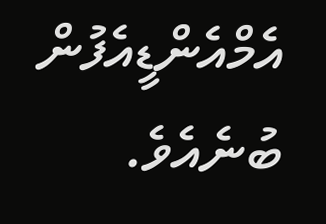އެމްއެންޑީއެފުން ބުނެއެވެ.